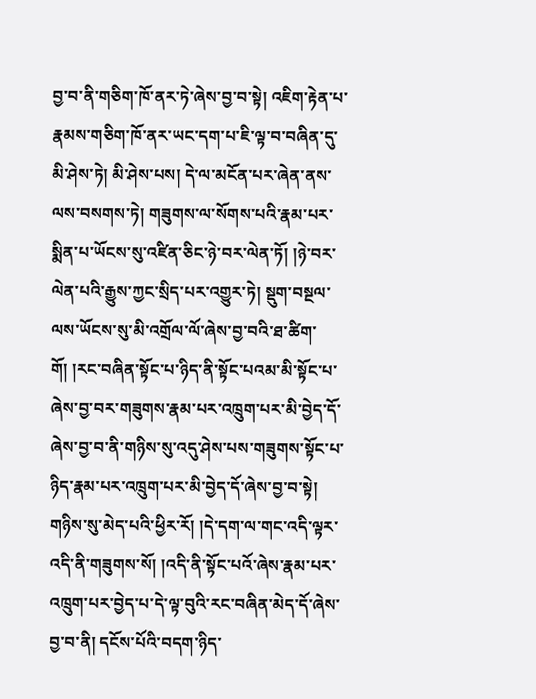བྱ་བ་ནི་གཅིག་ཁོ་ནར་ཏེ་ཞེས་བྱ་བ་སྟེ། འཇིག་རྟེན་པ་རྣམས་གཅིག་ཁོ་ནར་ཡང་དག་པ་ཇི་ལྟ་བ་བཞིན་དུ་མི་ཤེས་ཏེ། མི་ཤེས་པས། དེ་ལ་མངོན་པར་ཞེན་ནས་ལས་བསགས་ཏེ། གཟུགས་ལ་སོགས་པའི་རྣམ་པར་སྨིན་པ་ཡོངས་སུ་འཛིན་ཅིང་ཉེ་བར་ལེན་ཏོ། །ཉེ་བར་ལེན་པའི་རྒྱུས་ཀྱང་སྲིད་པར་འགྱུར་ཏེ། སྡུག་བསྔལ་ལས་ཡོངས་སུ་མི་འགྲོལ་ལོ་ཞེས་བྱ་བའི་ཐ་ཚིག་གོ། །རང་བཞིན་སྟོང་པ་ཉིད་ནི་སྟོང་པའམ་མི་སྟོང་པ་ཞེས་བྱ་བར་གཟུགས་རྣམ་པར་འཁྲུག་པར་མི་བྱེད་དོ་ཞེས་བྱ་བ་ནི་གཉིས་སུ་འདུ་ཤེས་པས་གཟུགས་སྟོང་པ་ཉིད་རྣམ་པར་འཁྲུག་པར་མི་བྱེད་དོ་ཞེས་བྱ་བ་སྟེ། གཉིས་སུ་མེད་པའི་ཕྱིར་རོ། །དེ་དག་ལ་གང་འདི་ལྟར་འདི་ནི་གཟུགས་སོ། །འདི་ནི་སྟོང་པའོ་ཞེས་རྣམ་པར་འཁྲུག་པར་བྱེད་པ་དེ་ལྟ་བུའི་རང་བཞིན་མེད་དོ་ཞེས་བྱ་བ་ནི། དངོས་པོའི་བདག་ཉིད་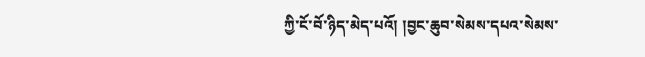ཀྱི་ངོ་བོ་ཉིད་མེད་པའོ། །བྱང་ཆུབ་སེམས་དཔའ་སེམས་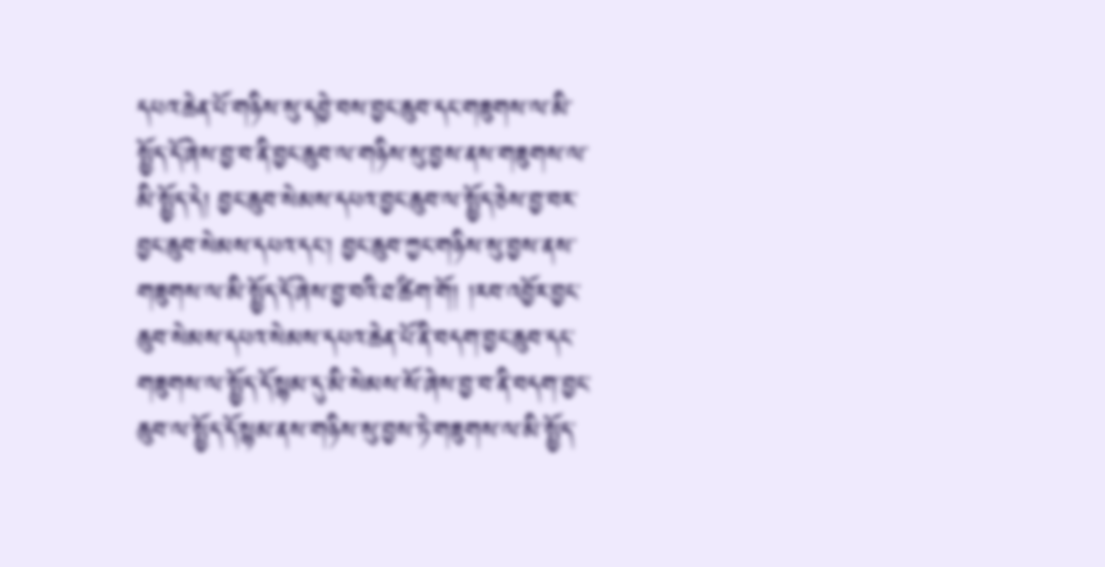དཔའ་ཆེན་པོ་གཉིས་སུ་དབྱེ་བས་བྱང་ཆུབ་དང་གཟུགས་ལ་མི་སྤྱོད་དོ་ཞེས་བྱ་བ་ནི་བྱང་ཆུབ་ལ་གཉིས་སུ་བྱས་ནས་གཟུགས་ལ་མི་སྤྱོད་དེ། བྱང་ཆུབ་སེམས་དཔའ་བྱང་ཆུབ་ལ་སྤྱོད་ཅེས་བྱ་བར་བྱང་ཆུབ་སེམས་དཔའ་དང་། བྱང་ཆུབ་ཀྱང་གཉིས་སུ་བྱས་ནས་གཟུགས་ལ་མི་སྤྱོད་དོ་ཞེས་བྱ་བའི་ཐ་ཚིག་གོ། །རབ་འབྱོར་བྱང་ཆུབ་སེམས་དཔའ་སེམས་དཔའ་ཆེན་པོ་ནི་བདག་བྱང་ཆུབ་དང་གཟུགས་ལ་སྤྱོད་དོ་སྙམ་དུ་མི་སེམས་སོ་ཞེས་བྱ་བ་ནི་བདག་བྱང་ཆུབ་ལ་སྤྱོད་དོ་སྙམ་ནས་གཉིས་སུ་བྱས་ཏེ་གཟུགས་ལ་མི་སྤྱོད་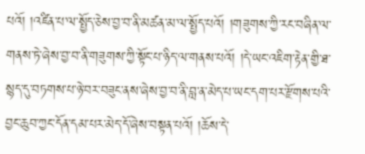པའོ། །འཛིན་པ་ལ་སྤྱོད་ཅེས་བྱ་བ་ནི་མཚན་མ་ལ་སྤྱོད་པའོ། །གཟུགས་ཀྱི་རང་བཞིན་ལ་གནས་ཏེ་ཞེས་བྱ་བ་ནི་གཟུགས་ཀྱི་སྟོང་པ་ཉིད་ལ་གནས་པའོ། །དེ་ཡང་འཇིག་རྟེན་གྱི་ཐ་སྙད་དུ་བཏགས་པ་ཉེ་བར་བཟུང་ནས་ཞེས་བྱ་བ་ནི་བླ་ན་མེད་པ་ཡང་དག་པར་རྫོགས་པའི་བྱང་ཆུབ་ཀྱང་དོན་དམ་པར་མེད་དོ་ཞེས་བསྟན་པའོ། །ཆོས་དེ་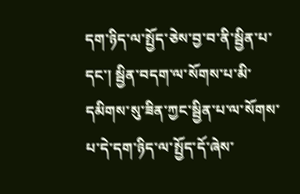དག་ཉིད་ལ་སྤྱོད་ཅེས་བྱ་བ་ནི་སྦྱིན་པ་དང་། སྦྱིན་བདག་ལ་སོགས་པ་མི་དམིགས་སུ་ཟིན་ཀྱང་སྦྱིན་པ་ལ་སོགས་པ་དེ་དག་ཉིད་ལ་སྤྱོད་དོ་ཞེས་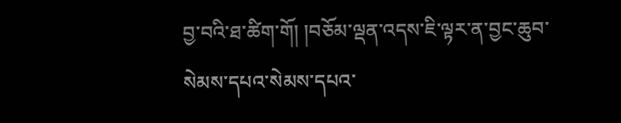བྱ་བའི་ཐ་ཚིག་གོ། །བཅོམ་ལྡན་འདས་ཇི་ལྟར་ན་བྱང་ཆུབ་སེམས་དཔའ་སེམས་དཔའ་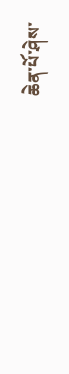ཆེན་པོ་ཤེས་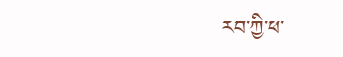རབ་ཀྱི་ཕ་